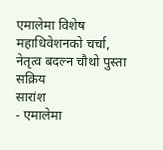एमालेमा विशेष महाधिवेशनको चर्चा, नेतृत्व बदल्न चौथो पुस्ता सक्रिय
सारांश
- एमालेमा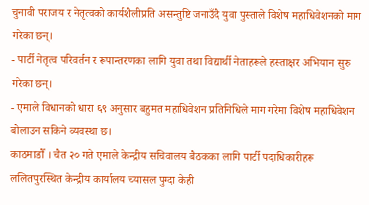चुनावी पराजय र नेतृत्वको कार्यशैलीप्रति असन्तुष्टि जनाउँदै युवा पुस्ताले विशेष महाधिवेशनको माग गरेका छन्।
- पार्टी नेतृत्व परिवर्तन र रूपान्तरणका लागि युवा तथा विद्यार्थी नेताहरूले हस्ताक्षर अभियान सुरु गरेका छन्।
- एमाले विधानको धारा ६९ अनुसार बहुमत महाधिवेशन प्रतिनिधिले माग गरेमा विशेष महाधिवेशन बोलाउन सकिने व्यवस्था छ।
काठमाडौँ । चैत २० गते एमाले केन्द्रीय सचिवालय बैठकका लागि पार्टी पदाधिकारीहरू ललितपुरस्थित केन्द्रीय कार्यालय च्यासल पुग्दा केही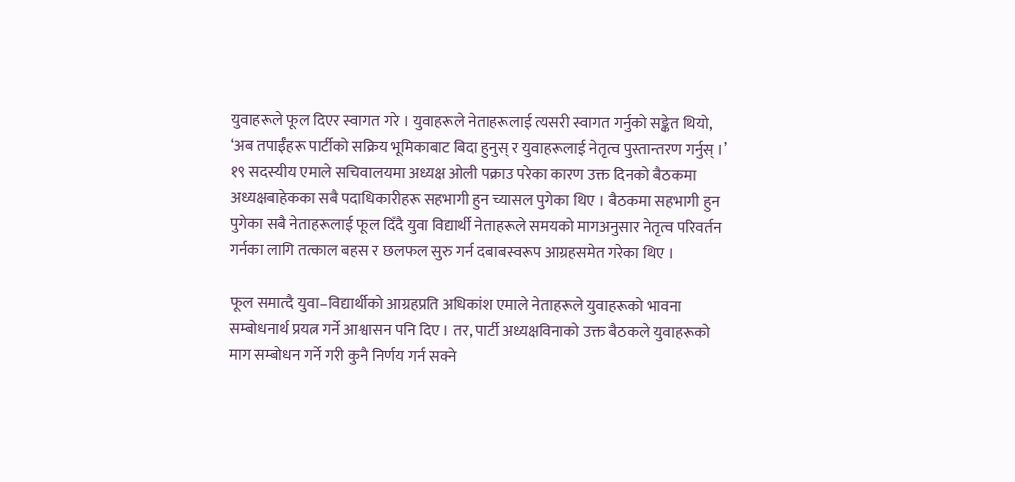युवाहरूले फूल दिएर स्वागत गरे । युवाहरूले नेताहरूलाई त्यसरी स्वागत गर्नुको सङ्केत थियो, ‘अब तपाईँहरू पार्टीको सक्रिय भूमिकाबाट बिदा हुनुस् र युवाहरूलाई नेतृत्व पुस्तान्तरण गर्नुस् ।’
१९ सदस्यीय एमाले सचिवालयमा अध्यक्ष ओली पक्राउ परेका कारण उक्त दिनको बैठकमा अध्यक्षबाहेकका सबै पदाधिकारीहरू सहभागी हुन च्यासल पुगेका थिए । बैठकमा सहभागी हुन पुगेका सबै नेताहरूलाई फूल दिँदै युवा विद्यार्थी नेताहरूले समयको मागअनुसार नेतृत्व परिवर्तन गर्नका लागि तत्काल बहस र छलफल सुरु गर्न दबाबस्वरूप आग्रहसमेत गरेका थिए ।

फूल समात्दै युवा–विद्यार्थीको आग्रहप्रति अधिकांश एमाले नेताहरूले युवाहरूको भावना सम्बोधनार्थ प्रयत्न गर्ने आश्वासन पनि दिए । तर, पार्टी अध्यक्षविनाको उक्त बैठकले युवाहरूको माग सम्बोधन गर्ने गरी कुनै निर्णय गर्न सक्ने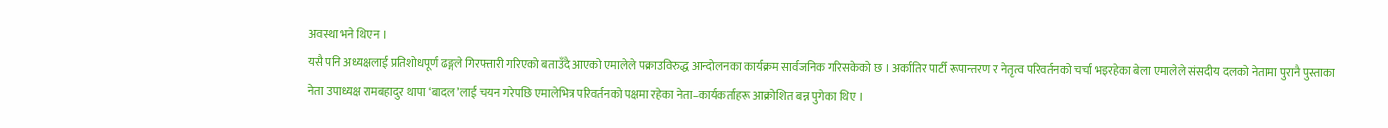अवस्था भने थिएन ।
यसै पनि अध्यक्षलाई प्रतिशोधपूर्ण ढङ्गले गिरफ्तारी गरिएको बताउँदै आएको एमालेले पक्राउविरुद्ध आन्दोलनका कार्यक्रम सार्वजनिक गरिसकेको छ । अर्कातिर पार्टी रूपान्तरण र नेतृत्व परिवर्तनको चर्चा भइरहेका बेला एमालेले संसदीय दलको नेतामा पुरानै पुस्ताका नेता उपाध्यक्ष रामबहादुर थापा ‘बादल’लाई चयन गरेपछि एमालेभित्र परिवर्तनको पक्षमा रहेका नेता–कार्यकर्ताहरू आक्रोशित बन्न पुगेका थिए ।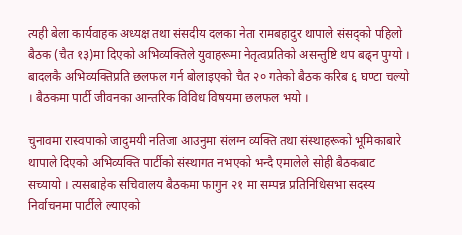त्यही बेला कार्यवाहक अध्यक्ष तथा संसदीय दलका नेता रामबहादुर थापाले संसद्को पहिलो बैठक (चैत १३)मा दिएको अभिव्यक्तिले युवाहरूमा नेतृत्वप्रतिको असन्तुष्टि थप बढ्न पुग्यो । बादलकै अभिव्यक्तिप्रति छलफल गर्न बोलाइएको चैत २० गतेको बैठक करिब ६ घण्टा चल्यो । बैठकमा पार्टी जीवनका आन्तरिक विविध विषयमा छलफल भयो ।

चुनावमा रास्वपाको जादुमयी नतिजा आउनुमा संलग्न व्यक्ति तथा संस्थाहरूको भूमिकाबारे थापाले दिएको अभिव्यक्ति पार्टीको संस्थागत नभएको भन्दै एमालेले सोही बैठकबाट सच्यायो । त्यसबाहेक सचिवालय बैठकमा फागुन २१ मा सम्पन्न प्रतिनिधिसभा सदस्य निर्वाचनमा पार्टीले ल्याएको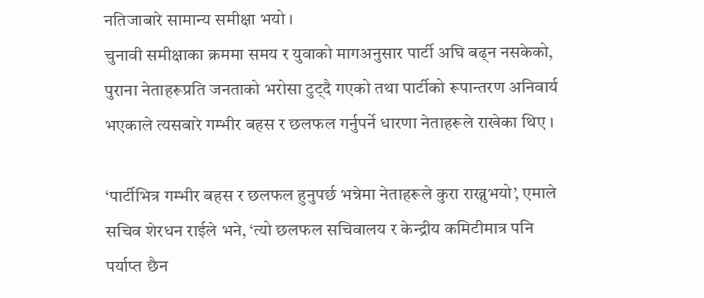नतिजाबारे सामान्य समीक्षा भयो ।
चुनावी समीक्षाका क्रममा समय र युवाको मागअनुसार पार्टी अघि बढ्न नसकेको, पुराना नेताहरूप्रति जनताको भरोसा टुट्दै गएको तथा पार्टीको रूपान्तरण अनिवार्य भएकाले त्यसबारे गम्भीर बहस र छलफल गर्नुपर्ने धारणा नेताहरूले राखेका थिए ।

‘पार्टीभित्र गम्भीर बहस र छलफल हुनुपर्छ भन्नेमा नेताहरूले कुरा राख्नुभयो’, एमाले सचिव शेरधन राईले भने, ‘त्यो छलफल सचिवालय र केन्द्रीय कमिटीमात्र पनि पर्याप्त छैन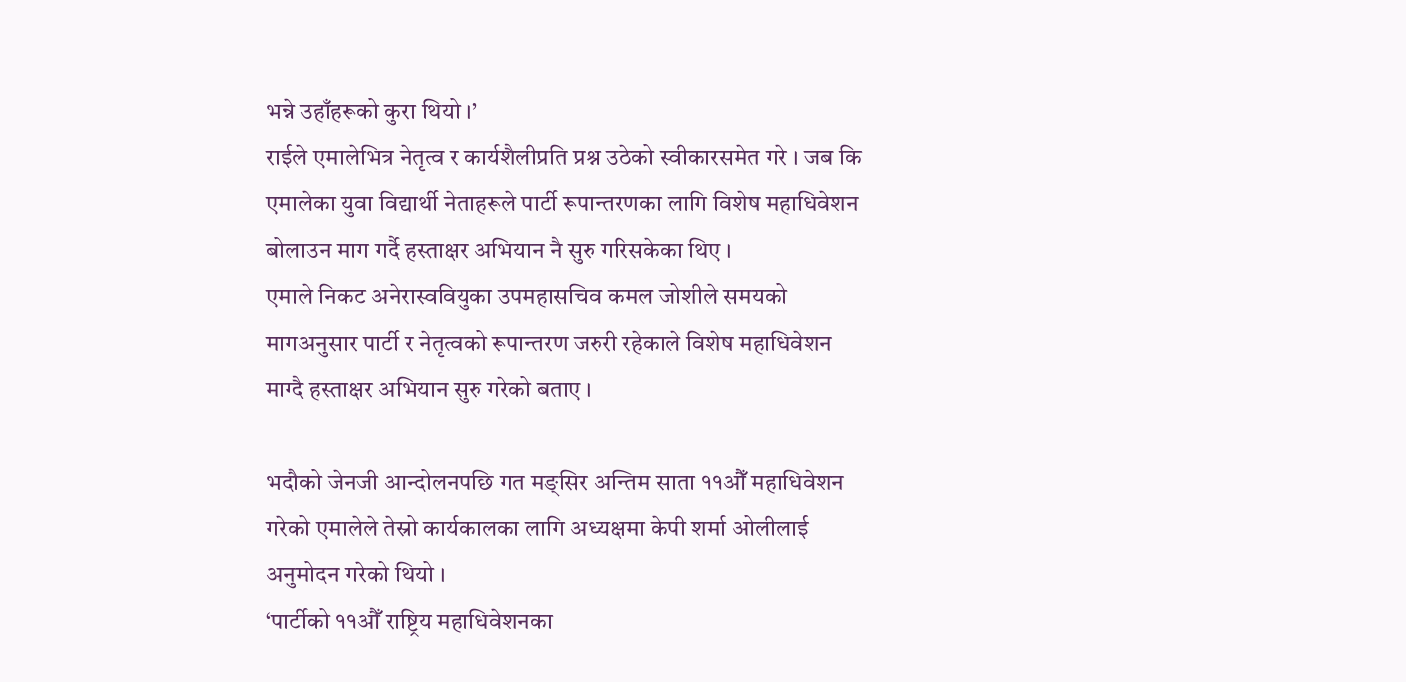भन्ने उहाँहरूको कुरा थियो ।’
राईले एमालेभित्र नेतृत्व र कार्यशैलीप्रति प्रश्न उठेको स्वीकारसमेत गरे । जब कि एमालेका युवा विद्यार्थी नेताहरूले पार्टी रूपान्तरणका लागि विशेष महाधिवेशन बोलाउन माग गर्दै हस्ताक्षर अभियान नै सुरु गरिसकेका थिए ।
एमाले निकट अनेरास्ववियुका उपमहासचिव कमल जोशीले समयको मागअनुसार पार्टी र नेतृत्वको रूपान्तरण जरुरी रहेकाले विशेष महाधिवेशन माग्दै हस्ताक्षर अभियान सुरु गरेको बताए ।

भदौको जेनजी आन्दोलनपछि गत मङ्सिर अन्तिम साता ११औँ महाधिवेशन गरेको एमालेले तेस्रो कार्यकालका लागि अध्यक्षमा केपी शर्मा ओलीलाई अनुमोदन गरेको थियो ।
‘पार्टीको ११औँ राष्ट्रिय महाधिवेशनका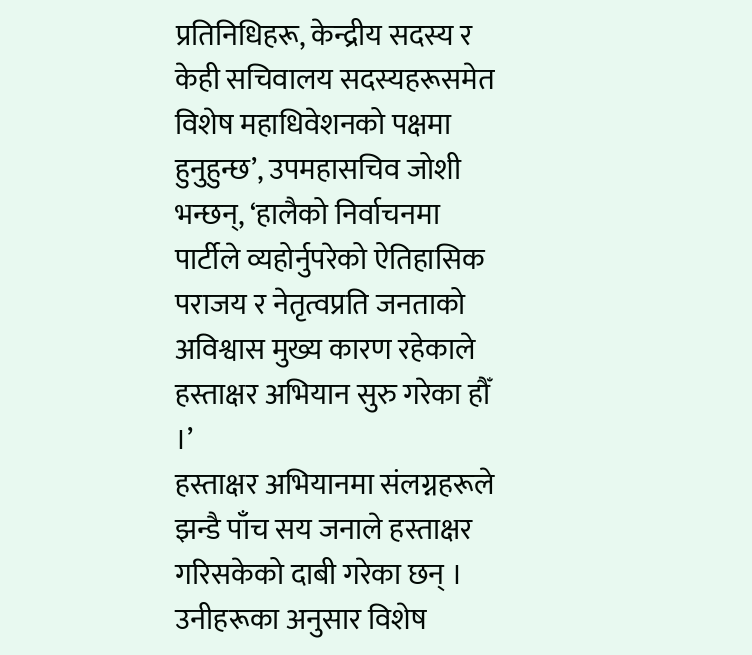प्रतिनिधिहरू, केन्द्रीय सदस्य र केही सचिवालय सदस्यहरूसमेत विशेष महाधिवेशनको पक्षमा हुनुहुन्छ’, उपमहासचिव जोशी भन्छन्, ‘हालैको निर्वाचनमा पार्टीले व्यहोर्नुपरेको ऐतिहासिक पराजय र नेतृत्वप्रति जनताको अविश्वास मुख्य कारण रहेकाले हस्ताक्षर अभियान सुरु गरेका हौँ ।’
हस्ताक्षर अभियानमा संलग्नहरूले झन्डै पाँच सय जनाले हस्ताक्षर गरिसकेको दाबी गरेका छन् । उनीहरूका अनुसार विशेष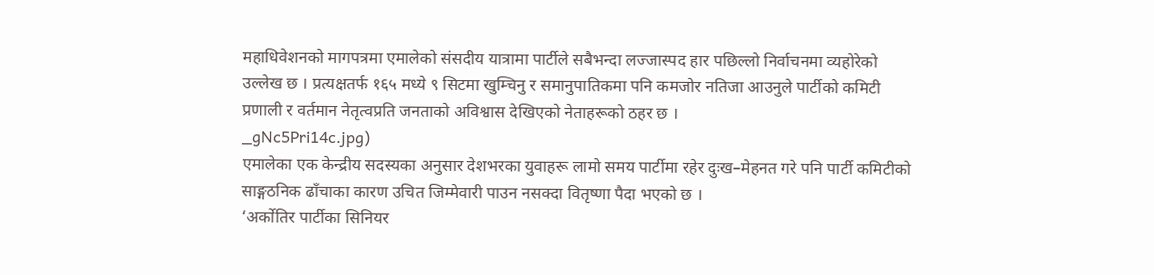महाधिवेशनको मागपत्रमा एमालेको संसदीय यात्रामा पार्टीले सबैभन्दा लज्जास्पद हार पछिल्लो निर्वाचनमा व्यहोरेको उल्लेख छ । प्रत्यक्षतर्फ १६५ मध्ये ९ सिटमा खुम्चिनु र समानुपातिकमा पनि कमजोर नतिजा आउनुले पार्टीको कमिटी प्रणाली र वर्तमान नेतृत्वप्रति जनताको अविश्वास देखिएको नेताहरूको ठहर छ ।
_gNc5Pri14c.jpg)
एमालेका एक केन्द्रीय सदस्यका अनुसार देशभरका युवाहरू लामो समय पार्टीमा रहेर दुःख–मेहनत गरे पनि पार्टी कमिटीको साङ्गठनिक ढाँचाका कारण उचित जिम्मेवारी पाउन नसक्दा वितृष्णा पैदा भएको छ ।
‘अर्कोतिर पार्टीका सिनियर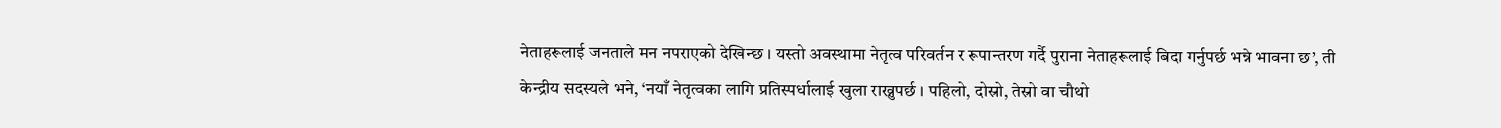नेताहरूलाई जनताले मन नपराएको देखिन्छ । यस्तो अवस्थामा नेतृत्व परिवर्तन र रूपान्तरण गर्दै पुराना नेताहरूलाई बिदा गर्नुपर्छ भन्ने भावना छ’, ती केन्द्रीय सदस्यले भने, ‘नयाँ नेतृत्वका लागि प्रतिस्पर्धालाई खुला राख्नुपर्छ । पहिलो, दोस्रो, तेस्रो वा चौथो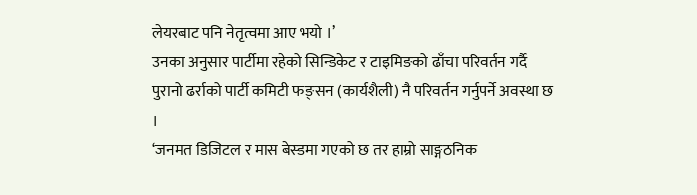लेयरबाट पनि नेतृत्वमा आए भयो ।’
उनका अनुसार पार्टीमा रहेको सिन्डिकेट र टाइमिङको ढाँचा परिवर्तन गर्दै पुरानो ढर्राको पार्टी कमिटी फङ्सन (कार्यशैली) नै परिवर्तन गर्नुपर्ने अवस्था छ ।
‘जनमत डिजिटल र मास बेस्डमा गएको छ तर हाम्रो साङ्गठनिक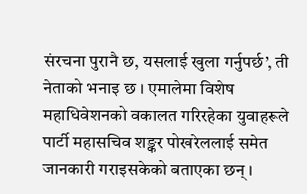संरचना पुरानै छ, यसलाई खुला गर्नुपर्छ’, ती नेताको भनाइ छ । एमालेमा विशेष महाधिवेशनको वकालत गरिरहेका युवाहरूले पार्टी महासचिव शङ्कर पोखरेललाई समेत जानकारी गराइसकेको बताएका छन् ।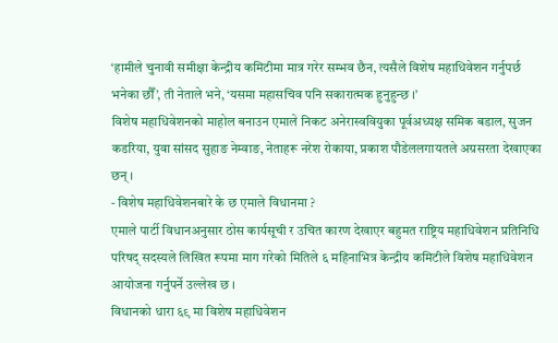‘हामीले चुनावी समीक्षा केन्द्रीय कमिटीमा मात्र गरेर सम्भव छैन, त्यसैले विशेष महाधिवेशन गर्नुपर्छ भनेका छौँ’, ती नेताले भने, ‘यसमा महासचिव पनि सकारात्मक हुनुहुन्छ ।’
विशेष महाधिवेशनको माहोल बनाउन एमाले निकट अनेरास्ववियुका पूर्वअध्यक्ष समिक बडाल, सुजन कडरिया, युवा सांसद सुहाङ नेम्वाङ, नेताहरू नरेश रोकाया, प्रकाश पौडेललगायतले अग्रसरता देखाएका छन् ।
- विशेष महाधिवेशनबारे के छ एमाले विधानमा ?
एमाले पार्टी विधानअनुसार ठोस कार्यसूची र उचित कारण देखाएर बहुमत राष्ट्रिय महाधिवेशन प्रतिनिधि परिषद् सदस्यले लिखित रूपमा माग गरेको मितिले ६ महिनाभित्र केन्द्रीय कमिटीले विशेष महाधिवेशन आयोजना गर्नुपर्ने उल्लेख छ ।
विधानको धारा ६९ मा विशेष महाधिवेशन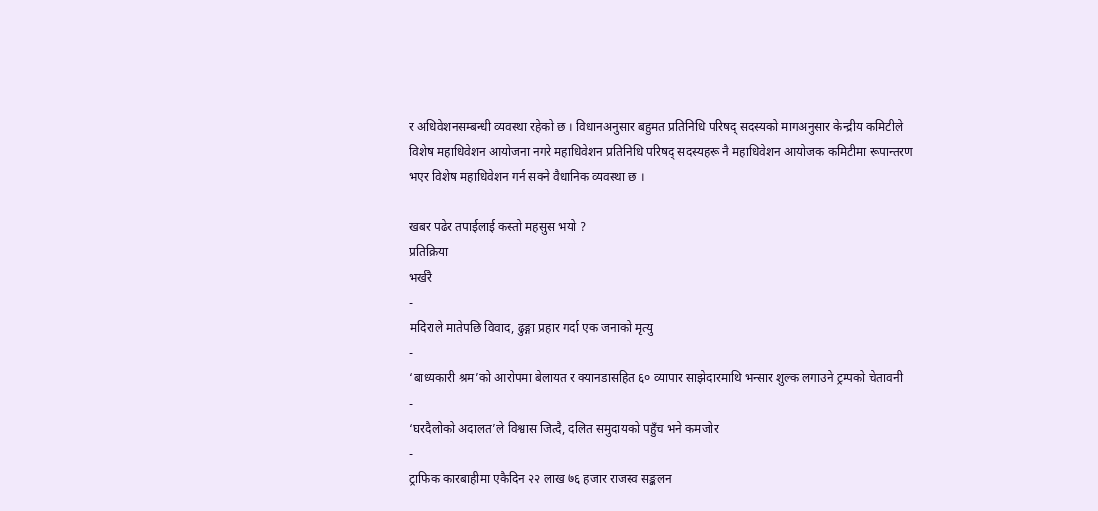र अधिवेशनसम्बन्धी व्यवस्था रहेको छ । विधानअनुसार बहुमत प्रतिनिधि परिषद् सदस्यको मागअनुसार केन्द्रीय कमिटीले विशेष महाधिवेशन आयोजना नगरे महाधिवेशन प्रतिनिधि परिषद् सदस्यहरू नै महाधिवेशन आयोजक कमिटीमा रूपान्तरण भएर विशेष महाधिवेशन गर्न सक्ने वैधानिक व्यवस्था छ ।

खबर पढेर तपाईलाई कस्तो महसुस भयो ?
प्रतिक्रिया
भर्खरै
-
मदिराले मातेपछि विवाद, ढुङ्गा प्रहार गर्दा एक जनाको मृत्यु
-
‘बाध्यकारी श्रम’को आरोपमा बेलायत र क्यानडासहित ६० व्यापार साझेदारमाथि भन्सार शुल्क लगाउने ट्रम्पको चेतावनी
-
‘घरदैलोको अदालत’ले विश्वास जित्दै, दलित समुदायको पहुँच भने कमजोर
-
ट्राफिक कारबाहीमा एकैदिन २२ लाख ७६ हजार राजस्व सङ्कलन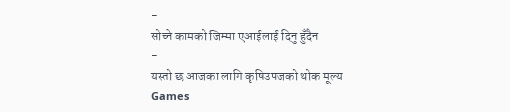-
सोच्ने कामको जिम्मा एआईलाई दिनु हुँदैन
-
यस्तो छ आजका लागि कृषिउपजको थोक मूल्य
Games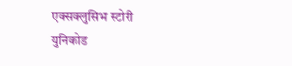एक्सक्लुसिभ स्टोरी
युनिकोड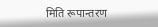मिति रूपान्तरण